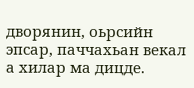дворянин, оьрсийн эпсар, паччахьан векал а хилар ма дицде.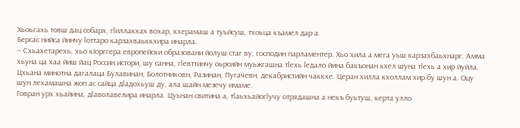Хьоьгахь товш дац собарх, гӏиллакхах вохар, кхерамаш а туьйсуш, тхоьца къамел дар а.
Берсас нийса йинчу ӏоттаро карзахваьккхира инарла.
– Схьахетарехь, хьо кӀорггера европейски образовани йолуш стаг ву, господин парламентер. Хьо хила а мега уьш карзахбаьхнарг. Амма хьуна ца хаа йиш йац Россин истори, шу санна, гӏевттинчу оьрсийн муьжгашна тӏехь ӏедало йина бакъонан кхел шуна тӏехь а хир йуйла. Цхьана минотна дагалаца Булавинан, Болотниковн, Разинан, Пугачевн, декабристийн чаккхе. Церан хилла кхоллам хир бу шун а. Оцу шун лехамашна жоп ас сайца дӏадохьуш ду, ала шайн мезечу имаме.
Говран урх хьайина, дӏаволавелира инарла. Цуьнан свитина а, тӏаьхьайогӏучу отрядашна а некъ буьтуш, керта улло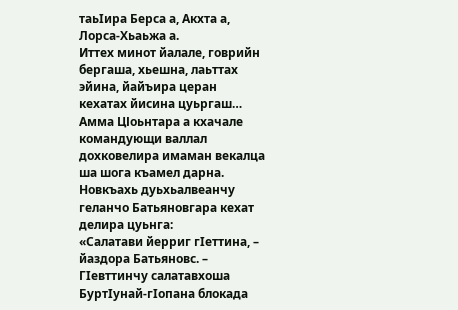таьӏира Берса а, Акхта а, Лорса-Хьаьжа а.
Иттех минот йалале, говрийн бергаша, хьешна, лаьттах эйина, йайъира церан кехатах йисина цуьргаш…
Амма ЦІоьнтара а кхачале командующи валлал дохковелира имаман векалца ша шога къамел дарна. Новкъахь дуьхьалвеанчу геланчо Батьяновгара кехат делира цуьнга:
«Салатави йерриг гӏеттина, – йаздора Батьяновс. – Гӏевттинчу салатавхоша Буртӏунай-гӏопана блокада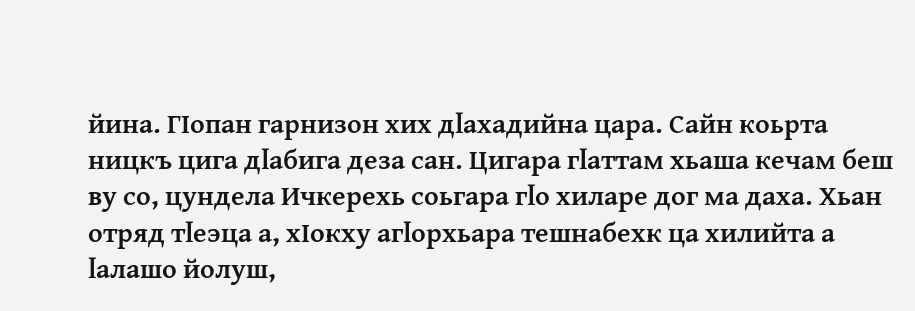йина. ГІопан гарнизон хих дӏахадийна цара. Сайн коьрта ницкъ цига дӏабига деза сан. Цигара гӏаттам хьаша кечам беш ву со, цундела Ичкерехь соьгара гӏо хиларе дог ма даха. Хьан отряд тӏеэца а, хІокху агӏорхьара тешнабехк ца хилийта а ӏалашо йолуш,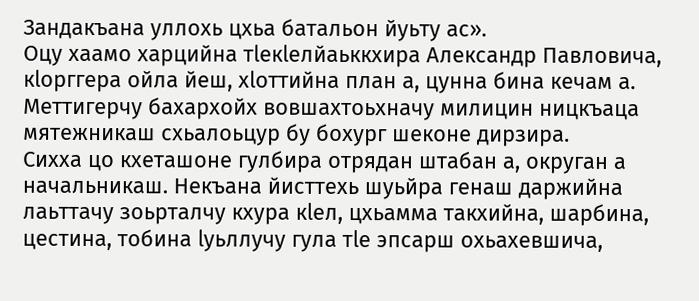Зандакъана уллохь цхьа батальон йуьту ас».
Оцу хаамо харцийна тӏекӏелйаьккхира Александр Павловича, кӏорггера ойла йеш, хӏоттийна план а, цунна бина кечам а. Меттигерчу бахархойх вовшахтоьхначу милицин ницкъаца мятежникаш схьалоьцур бу бохург шеконе дирзира.
Сихха цо кхеташоне гулбира отрядан штабан а, округан а начальникаш. Некъана йисттехь шуьйра генаш даржийна лаьттачу зоьрталчу кхура кӏел, цхьамма такхийна, шарбина, цестина, тобина ӏуьллучу гула тӏе эпсарш охьахевшича,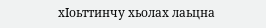хӏоьттинчу хьолах лаьцна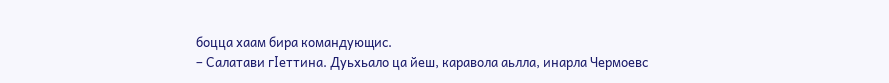боцца хаам бира командующис.
– Салатави гӏеттина. Дуьхьало ца йеш, каравола аьлла, инарла Чермоевс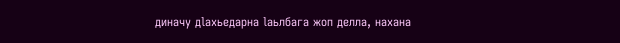диначу дӏахьедарна ӏаьлбага жоп делла, нахана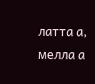латта а, мелла а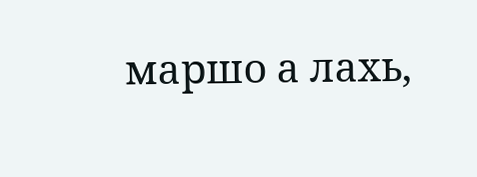маршо а лахь,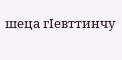шеца гӏевттинчу